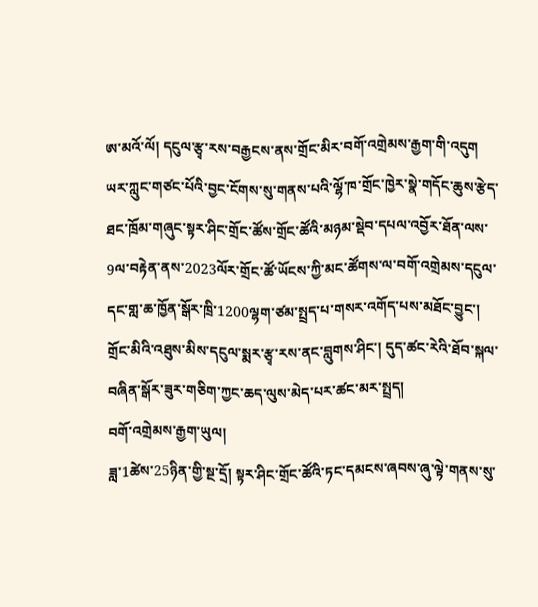ཨ་མའོ་ལོ། དངུལ་རྩྭ་རས་བརྒྱངས་ནས་གྲོང་མིར་བགོ་འགྲེམས་རྒྱག་གི་འདུག
ཡར་ཀླུང་གཙང་པོའི་བྱང་ངོགས་སུ་གནས་པའི་ལྷོ་ཁ་གྲོང་ཁྱེར་སྣེ་གདོང་ཆུས་རྩེད་ཐང་ཁྲོམ་གཞུང་སྟར་ཤིང་གྲོང་ཚོས་གྲོང་ཚོའི་མཉམ་སྡེབ་དཔལ་འབྱོར་ཐོན་ལས་9ལ་བརྟེན་ནས་2023ལོར་གྲོང་ཚོ་ཡོངས་ཀྱི་མང་ཚོགས་ལ་བགོ་འགྲེམས་དངུལ་དང་གླ་ཆ་ཁྱོན་སྒོར་ཁྲི་1200ལྷག་ཙམ་སྤྲད་པ་གསར་འགོད་པས་མཐོང་བྱུང་།
གྲོང་མིའི་འཐུས་མིས་དངུལ་སྨར་རྩྭ་རས་ནང་བླུགས་ཤིང་། དུད་ཚང་རེའི་ཐོབ་སྐལ་བཞིན་སྒོར་ཟུར་གཅིག་ཀྱང་ཆད་ལུས་མེད་པར་ཚང་མར་སྤྲད།
བགོ་འགྲེམས་རྒྱག་ཡུལ།
ཟླ་1ཚེས་25ཉིན་གྱི་སྔ་དྲོ། སྟར་ཤིང་གྲོང་ཚོའི་ཏང་དམངས་ཞབས་ཞུ་ལྟེ་གནས་སུ་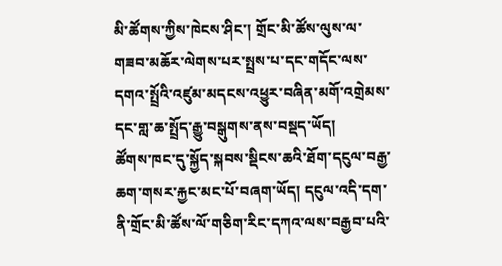མི་ཚོགས་ཀྱིས་ཁེངས་ཤིང་། གྲོང་མི་ཚོས་ལུས་ལ་གཟབ་མཆོར་ལེགས་པར་སྤྲས་པ་དང་གདོང་ལས་དགའ་སྤྲོའི་འཛུམ་མདངས་འཕྱུར་བཞིན་མགོ་འགྲེམས་དང་གླ་ཆ་སྤྲོད་རྒྱུ་བསྒུགས་ནས་བསྡད་ཡོད།
ཚོགས་ཁང་དུ་སྐྱོད་སྐབས་སྡིངས་ཆའི་ཐོག་དངུལ་བརྒྱ་ཆག་གསར་རྐྱང་མང་པོ་བཞག་ཡོད། དངུལ་འདི་དག་ནི་གྲོང་མི་ཚོས་ལོ་གཅིག་རིང་དཀའ་ལས་བརྒྱབ་པའི་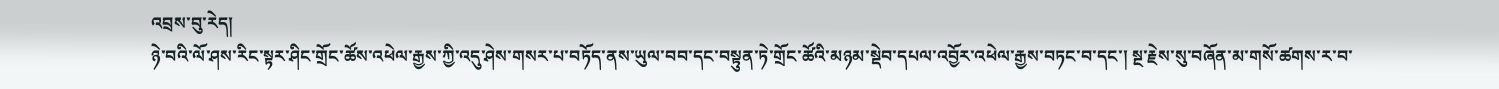འབྲས་བུ་རེད།
ཉེ་བའི་ལོ་ཤས་རིང་སྟར་ཤིང་གྲོང་ཚོས་འཕེལ་རྒྱས་ཀྱི་འདུ་ཤེས་གསར་པ་བཏོད་ནས་ཡུལ་བབ་དང་བསྟུན་ཏེ་གྲོང་ཚོའི་མཉམ་སྡེབ་དཔལ་འབྱོར་འཕེལ་རྒྱས་བཏང་བ་དང་། སྔ་རྗེས་སུ་བཞོན་མ་གསོ་ཚགས་ར་བ་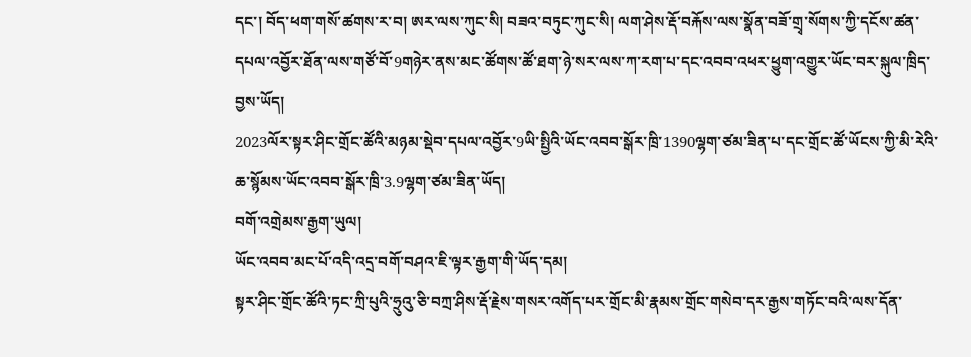དང་། བོད་ཕག་གསོ་ཚགས་ར་བ། ཨར་ལས་ཀུང་སི། བཟའ་བཏུང་ཀུང་སི། ལག་ཤེས་རྡོ་བརྐོས་ལས་སྣོན་བཟོ་གྲྭ་སོགས་ཀྱི་དངོས་ཚན་དཔལ་འབྱོར་ཐོན་ལས་གཙོ་བོ་9གཉེར་ནས་མང་ཚོགས་ཚོ་ཐག་ཉེ་སར་ལས་ཀ་རག་པ་དང་འབབ་འཕར་ཕྱུག་འགྱུར་ཡོང་བར་སྐུལ་ཁྲིད་བྱས་ཡོད།
2023ལོར་སྟར་ཤིང་གྲོང་ཚོའི་མཉམ་སྡེབ་དཔལ་འབྱོར་9ཡི་སྤྱིའི་ཡོང་འབབ་སྒོར་ཁྲི་1390ལྷག་ཙམ་ཟིན་པ་དང་གྲོང་ཚོ་ཡོངས་ཀྱི་མི་རེའི་ཆ་སྙོམས་ཡོང་འབབ་སྒོར་ཁྲི་3.9ལྷག་ཙམ་ཟིན་ཡོད།
བགོ་འགྲེམས་རྒྱག་ཡུལ།
ཡོང་འབབ་མང་པོ་འདི་འདྲ་བགོ་བཤའ་ཇི་ལྟར་རྒྱག་གི་ཡོད་དམ།
སྟར་ཤིང་གྲོང་ཚོའི་ཏང་ཀྲི་པུའི་ཧྲུའུ་ཅི་བཀྲ་ཤིས་རྡོ་རྗེས་གསར་འགོད་པར་གྲོང་མི་རྣམས་གྲོང་གསེབ་དར་རྒྱས་གཏོང་བའི་ལས་དོན་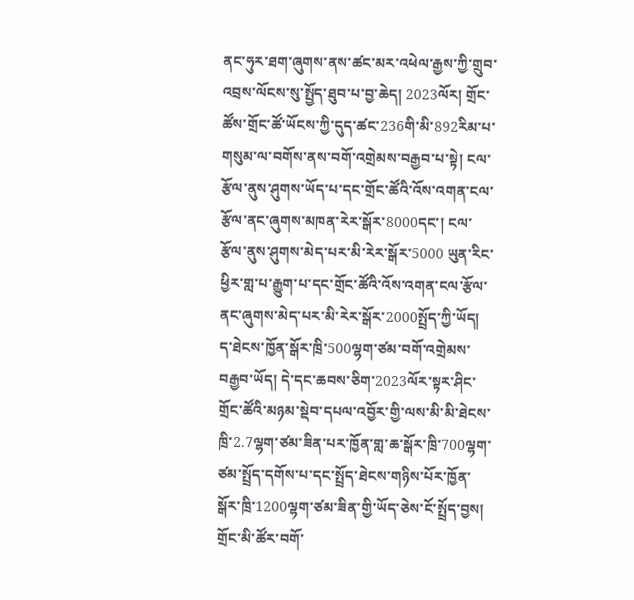ནང་ཧུར་ཐག་ཞུགས་ནས་ཚང་མར་འཕེལ་རྒྱས་ཀྱི་གྲུབ་འབྲས་ལོངས་སུ་སྤྱོད་ཐུབ་པ་བྱ་ཆེད། 2023ལོར། གྲོང་ཚོས་གྲོང་ཚོ་ཡོངས་ཀྱི་དུད་ཚང་236གི་མི་892རིམ་པ་གསུམ་ལ་བགོས་ནས་བགོ་འགྲེམས་བརྒྱབ་པ་སྟེ། ངལ་རྩོལ་ནུས་ཤུགས་ཡོད་པ་དང་གྲོང་ཚོའི་འོས་འགན་ངལ་རྩོལ་ནང་ཞུགས་མཁན་རེར་སྒོར་8000དང་། ངལ་རྩོལ་ནུས་ཤུགས་མེད་པར་མི་རེར་སྒོར་5000 ཡུན་རིང་ཕྱིར་གླ་པ་རྒྱུག་པ་དང་གྲོང་ཚོའི་འོས་འགན་ངལ་རྩོལ་ནང་ཞུགས་མེད་པར་མི་རེར་སྒོར་2000སྤྲོད་ཀྱི་ཡོད། ད་ཐེངས་ཁྱོན་སྒོར་ཁྲི་500ལྷག་ཙམ་བགོ་འགྲེམས་བརྒྱབ་ཡོད། དེ་དང་ཆབས་ཅིག་2023ལོར་སྟར་ཤིང་གྲོང་ཚོའི་མཉམ་སྡེབ་དཔལ་འབྱོར་གྱི་ལས་མི་མི་ཐེངས་ཁྲི་2.7ལྷག་ཙམ་ཟིན་པར་ཁྱོན་གླ་ཆ་སྒོར་ཁྲི་700ལྷག་ཙམ་སྤྲོད་དགོས་པ་དང་སྤྲོད་ཐེངས་གཉིས་པོར་ཁྱོན་སྒོར་ཁྲི་1200ལྷག་ཙམ་ཟིན་གྱི་ཡོད་ཅེས་ངོ་སྤྲོད་བྱས།
གྲོང་མི་ཚོར་བགོ་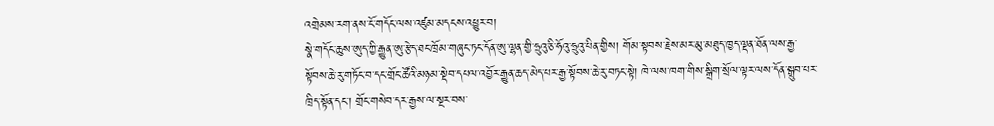འགྲེམས་རག་ནས་ངོ་གདོང་ལས་འཛུམ་མདངས་འཕྱུར་བ།
སྣེ་གདོང་ཆུས་ཨུད་ཀྱི་རྒྱུན་ཨུ་རྩེད་ཐང་ཁྲོམ་གཞུང་ཏང་དོན་ཨུ་ལྷན་གྱི་ཧྲུའུ་ཅི་ཧོའུ་ཧྲུའུ་པིན་གྱིས། གོམ་སྟབས་རྗེས་མར་མུ་མཐུད་ཁྱད་ལྡན་ཐོན་ལས་རྒྱ་སྟོབས་ཆེ་རུ་གཏོང་བ་དང་གྲོང་ཚོའི་མཉམ་སྡེབ་དཔལ་འབྱོར་རྒྱུན་ཆད་མེད་པར་རྒྱ་སྟོབས་ཆེ་རུ་བཏང་སྟེ། ཁེ་ལས་ཁག་གིས་སྒྲིག་སྲོལ་ལྟར་ལས་དོན་སྒྲུབ་པར་ཁྲིད་སྟོན་དང་། གྲོང་གསེབ་དར་རྒྱས་ལ་སྔར་བས་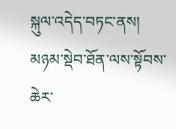སྐུལ་འདེད་བཏང་ནས། མཉམ་སྡེབ་ཐོན་ལས་སྟོབས་ཆེར་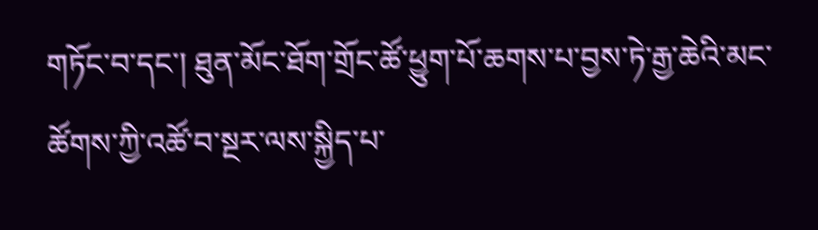གཏོང་བ་དང་། ཐུན་མོང་ཐོག་གྲོང་ཚོ་ཕྱུག་པོ་ཆགས་པ་བྱས་ཏེ་རྒྱ་ཆེའི་མང་ཚོགས་ཀྱི་འཚོ་བ་སྔར་ལས་སྐྱིད་པ་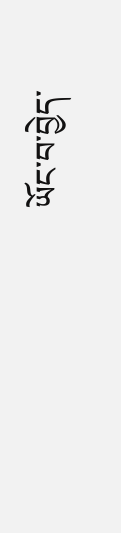ཡོང་བ་བྱེད་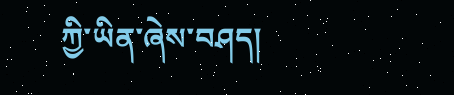ཀྱི་ཡིན་ཞེས་བཤད།